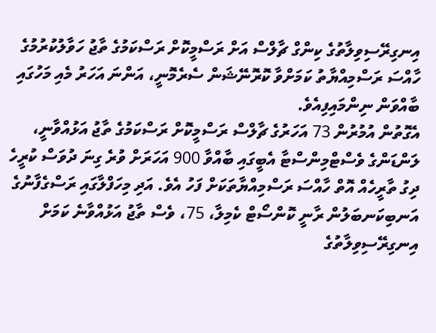އިނގިރޭސިވިލާތުގެ ކިންގް ޗާލްސް އަށް ރަސްމީކޮށް ރަސްކަމުގެ ތާޖު ހަވާލުކުރުމުގެ ހާއްސަ ރަސްމިއްޔާތު ކަމަށްވާ ކޮރޮނޭޝަން ސެރެމޮނީ، އަންނަ އަހަރު މެއި މަހުގައި ބާއްވަން ނިންމައިފިއެވެ.
އެގޮތުން އުމުރުން 73 އަހަރުގެ ޗާލްސް ރަސްމީކޮށް ރަސްކަމުގެ ތާޖު އަޅުއްވާނީ، ލަންޑަންގެ ވެސްޓްމިންސްޓާ އެބީގައި ބާއްވާ 900 އަހަރަށް ވުރެ ގިނަ ދުވަސް ކުރީހެ ދިގު ތާރީހެއް އޮތް ހާއްސަ ރަސްމިއްޔާތަކަށް ފަހު އެވެ. އަދި މިހަފްލާގައި ރަސްގެފާނުގެ އަނބިކަނބަލުން ރާނީ ކޮންސޯޓް ކެމިލާ، 75، ވެސް ތާޖު އަޅުއްވާނެ ކަމަށް އިނގިރޭސިވިލާތުގެ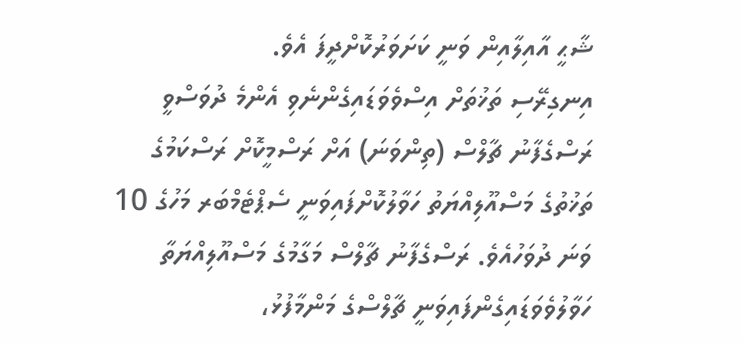ޝާޙީ އާއިލާއިން ވަނީ ކަށަވަރުކޮށްދީފަ އެވެ.
އިނގިރޭސި ތަޚުތަށް އިސްވެވަޑައިގެންނެވި އެންމެ ދުވަސްވީ ރަސްގެފާނު ޗާލްސް (ތިންވަނަ) އަށް ރަސްމީކޮށް ރަސްކަމުގެ ތަޚުތުގެ މަސްއޫލިއްޔަތު ހަވާލުކޮށްފައިވަނީ ސެޕްޓެމްބަރ މަހުގެ 10 ވަނަ ދުވަހުއެވެ. ރަސްގެފާނު ޗާލްސް މަގާމުގެ މަސްއޫލިއްޔަތާ ހަވާލުވެވަޑައިގެންފައިވަނީ ޗާލްސްގެ މަންމާފުޅު،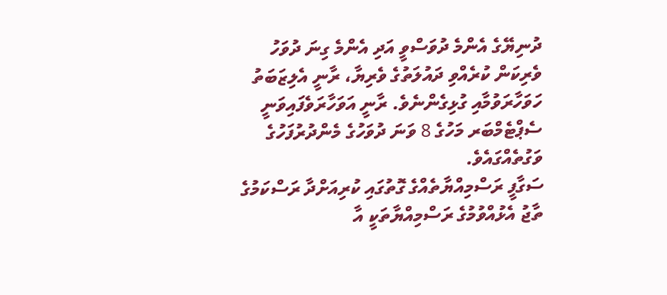ދުނިޔޭގެ އެންމެ ދުވަސްވީ އަދި އެންމެ ގިނަ ދުވަހު ވެރިކަން ކުރެއްވި ދައުލަތުގެ ވެރިޔާ، ރާނީ އެލިޒަބަތު ހަވަހާރަވުމާއި ގުޅިގެންނެވެ. ރާނީ އަވަހާރަވެފައިވަނީ ސެޕްޓެމްބަރ މަހުގެ 8 ވަނަ ދުވަހުގެ މެންދުރުފަހުގެ ވަގުތެއްގައެވެ.
ސަގާފީ ރަސްމިއްޔާތެއްގެ ގޮތުގައި ކުރިއަށްދާ ރަސްކަމުގެ ތާޖު އެޅުއްވުމުގެ ރަސްމިއްޔާތަކީ އާ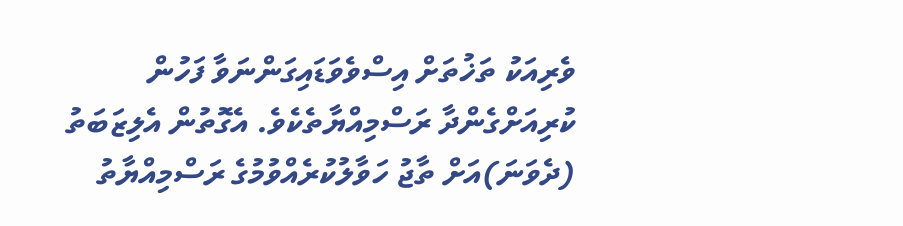ވެރިއަކު ތަޚުތަށް އިސްވެވަޑައިގަންނަވާ ފަހުން ކުރިއަށްގެންދާ ރަސްމިއްޔާތެކެވެ. އެގޮތުން އެލިޒަބަތު (ދެވަނަ)އަށް ތާޖު ހަވާލުކުރެއްވުމުގެ ރަސްމިއްޔާތު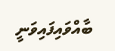ބާއްވައިފައިވަނީ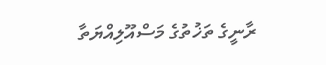ރާނީގެ ތަޚުތުގެ މަސްއޫލިއްޔަތާ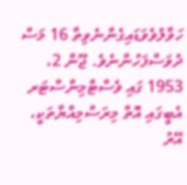ހަވާލުވެވަޑައިގެންނެވިތާ 16 މަސް ދުވަސްފަހުންނެވެ. ޖޫން 2، 1953 ގައި ވެސްޓްމިންސްޓަރ އެބީގައި އޮތް މިރަސްމިއްޔާތަކީ، އޭރު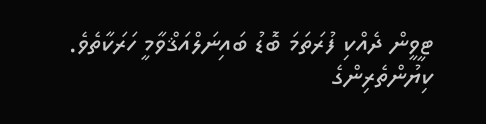ޓީވީން ދެއްކި ފުރަތަމަ ބޮޑު ބައިނަލްއަޤްވާމީ ހަރަކާތެވެ.
ކިޔުންތެރިންގެ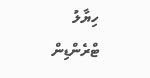ހިޔާލު
ޓްރެންޑިން